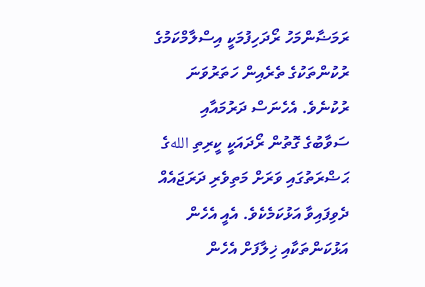ރަމަޟާންމަހު ރޯދަހިފުމަކީ އިސްލާމްކަމުގެ ރުކުންތަކުގެ ތެރެއިން ހަތަރުވަނަ ރުކުނެވެ. އެހެނަސް ދަރުމައާއި ސަވާބުގެ ގޮތުން ރޯދައަކީ ކީރިތި اللهގެ ޙަޟްރަތުގައި ވަރަށް މަތިވެރި ދަރަޖައެއް ދެވިފައިވާ އަޅުކަމެކެވެ. އެއީ އެހެން އަޅުކަންތަކާއި ޚިލާފަށް އެހެން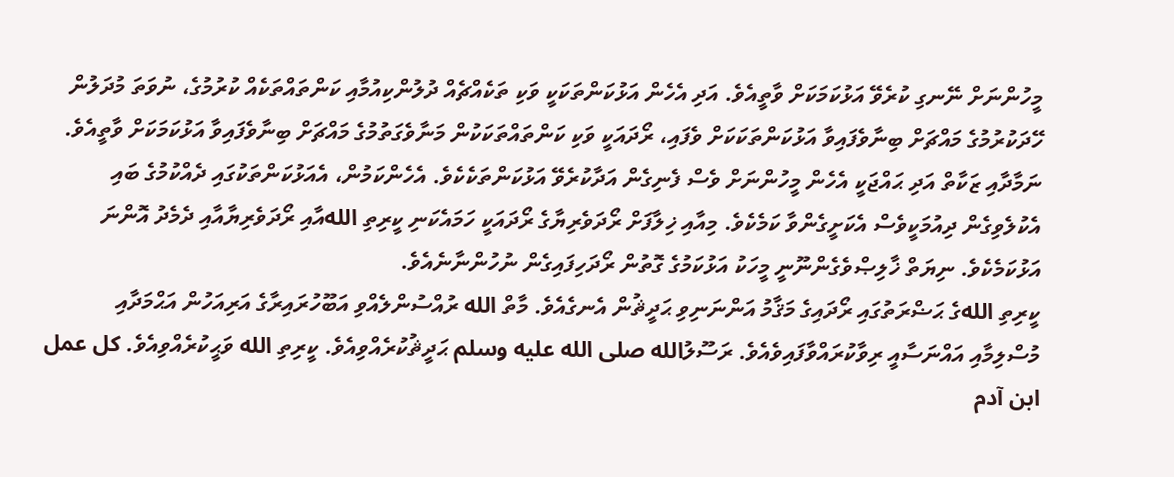މީހުންނަށް ނޭނގި ކުރެވޭ އަޅުކަމަކަށް ވާތީއެވެ. އަދި އެހެން އަޅުކަންތަކަކީ ވަކި ތަކެއްޗެއް ދުލުންކިއުމާއި ކަންތައްތަކެއް ކުރުމުގެ، ނުވަތަ މުދަލުން ހޭދަކުރުމުގެ މައްޗަށް ބިނާވެފައިވާ އަޅުކަންތަކަކަށް ވެފައި، ރޯދައަކީ ވަކި ކަންތައްތަކަކުން މަނާވެގަތުމުގެ މައްޗަށް ބިނާވެފައިވާ އަޅުކަމަކަށް ވާތީއެވެ. ނަމާދާއި ޒަކާތް އަދި ޙައްޖަކީ އެހެން މީހުންނަށް ވެސް ފެނިގެން އަދާކުރެވޭ އަޅުކަންތަކެކެވެ. އެހެންކަމުން، އެއަޅުކަންތަކުގައި ދެއްކުމުގެ ބައި އެކުލެވިގެން ދިއުމަކީވެސް އެކަށީގެންވާ ކަމެކެވެ. މިއާއި ޚިލާފަށް ރޯދަވެރިޔާގެ ރޯދައަކީ ހަމައެކަނި ކީރިތި اللهއާއި ރޯދަވެރިޔާއާއި ދެމެދު އޮންނަ އަޅުކަމެކެވެ. ނިޔަތް ޚާލިޞްވެގެންނޫނީ މީހަކު އަޅުކަމުގެ ގޮތުން ރޯދަހިފައިގެން ނުހުންނާނެއެވެ.
ކީރިތި اللهގެ ޙަޟްރަތުގައި ރޯދައިގެ މަޤާމު އަންނަނިވި ޙަދީޘުން އެނގެއެވެ. މާތް الله ރުއްސުންލެއްވި އަބޫހުރައިރާގެ އަރިއަހުން އަޙްމަދާއި މުސްލިމާއި އައްނަސާއީ ރިވާކުރައްވާފައިވެއެވެ. ރަސޫލުالله صلى الله عليه وسلم ޙަދީޘުކުރެއްވިއެވެ. ކީރިތި الله ވަޙީކުރެއްވިއެވެ. كل عمل ابن آدم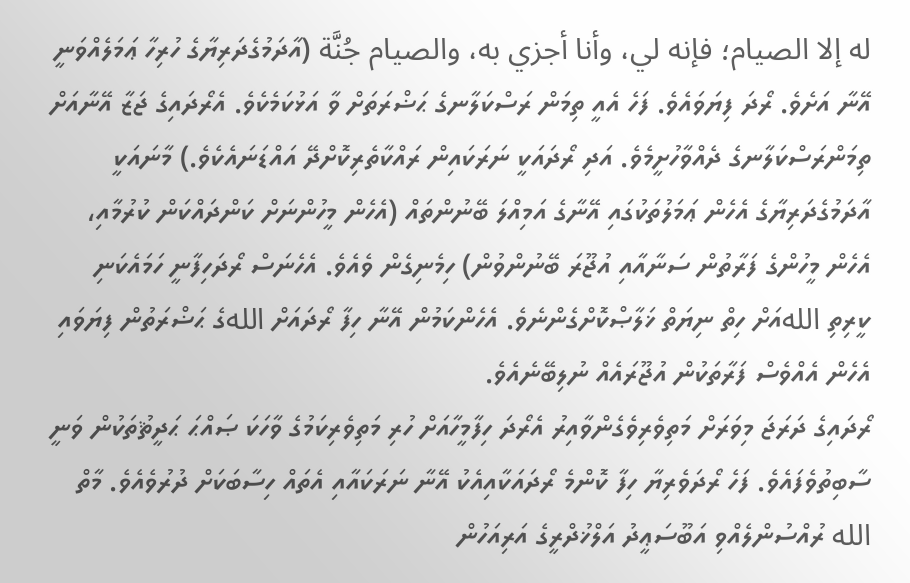له إلا الصيام؛ فإنه لي، وأنا أجزي به، والصيام جُنَّة (އާދަމުގެދަރިޔާގެ ހުރިހާ ޢަމަލެއްވަނީ އޭނާ އަށެވެ. ރޯދަ ފިޔަވައެވެ. ފަހެ އެއީ ތިމަން ރަސްކަލާނގެ ޙަޟްރަތަށް ވާ އަޅުކަމެކެވެ. އެރޯދައިގެ ޖަޒާ އޭނާއަށް ތިމަންރަސްކަލާނގެ ދެއްވާހުށީމެވެ. އަދި ރޯދައަކީ ނަރަކައިން ރައްކާތެރިކޮށްދޭ އައްޑަނައެކެވެ.) މާނައަކީ އާދަމުގެދަރިޔާގެ އެހެން ޢަމަލުތަކުގައި އޭނާގެ އަމިއްލަ ބޭނުންތައް (އެހެން މީހުންނަށް ކަންދައްކަން ކުރުމާއި، އެހެން މީހުންގެ ފަރާތުން ސަނާއާއި އުޖޫރަ ބޭނުންވުން) ހިމެނިގެން ވެއެވެ. އެހެނަސް ރޯދަހިފާނީ ހަމައެކަނި ކީރިތި اللهއަށް ހިތް ނިޔަތް ޚަލާޞްކޮށްގެންނެވެ. އެހެންކަމުން އޭނާ ހިފާ ރޯދައަށް اللهގެ ޙަޟްރަތުން ފިޔަވައި އެހެން އެއްވެސް ފަރާތަކުން އުޖޫރައެއް ނުލިބޭނެއެވެ.
ރޯދައިގެ ދަރަޖަ މިވަރަށް މަތިވެރިވެގެންވާއިރު އެރޯދަ ހިފާމީހާއަށް ހުރި މަތިވެރިކަމުގެ ވާހަކަ ޞައްޙަ ޙަދީޘުތަކުން ވަނީ ސާބިތުވެފައެވެ. ފަހެ ރޯދަވެރިޔާ ހިފާ ކޮންމެ ރޯދައަކާއިއެކު އޭނާ ނަރަކައާއި އެތައް ހިސާބަކަށް ދުރުވެއެވެ. މާތް الله ރުއްސުންލެއްވި އަބޫސަޢީދު އަލްޚުދްރީގެ އަރިއަހުން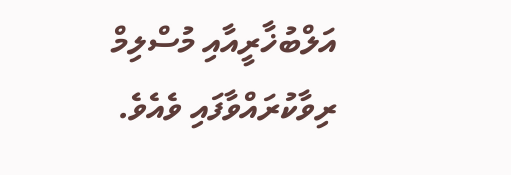އަލްބުޚާރީއާއި މުސްލިމް ރިވާކުރައްވާފައި ވެއެވެ.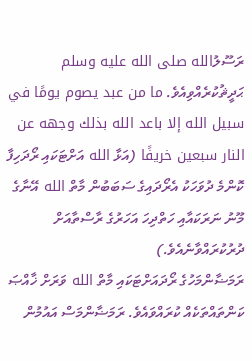ރަސޫލުالله صلى الله عليه وسلم ޙަދީޘުކުރެއްވިއެވެ. ما من عبد يصوم يومًا في سبيل الله إلا باعد الله بذلك وجهه عن النار سبعين خريفًا (އަޅާ الله އަށްޓަކައި ރޯދަހިފާ ކޮންމެ ދުވަހަކު އެރޯދައިގެ ސަބަބުން މާތް الله އޭނާގެ މޫނު ނަރަކައާއި ހަތްދިހަ އަހަރުގެ ރާސްތާއަށް ދުރުކުރައްވާނެއެވެ.)
ރަމަޟާންމަހުގެ ރޯދައަށްޓަކައި މާތް الله ވަރަށް ޚާއްޞަ ކަންތައްތަކެއް ކުރައްވައެވެ. ރަމަޟާންމަސް އައުމުން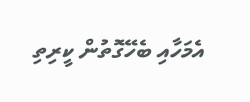އެމަހާއި ބެހޭގޮތުން ކީރިތި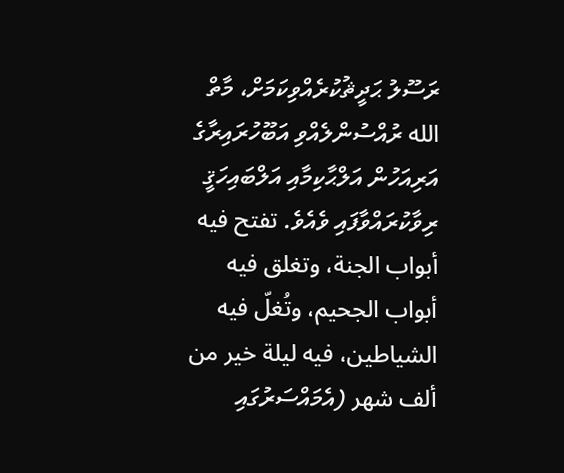ރަސޫލު ޙަދީޘުކުރެއްވިކަމަށް، މާތް الله ރުއްސުންލެއްވި އަބޫހުރައިރާގެ އަރިއަހުން އަލްޙާކިމާއި އަލްބައިހަޤީ ރިވާކުރައްވާފައި ވެއެވެ. تفتح فيه أبواب الجنة، وتغلق فيه أبواب الجحيم، وتُغلّ فيه الشياطين، فيه ليلة خير من ألف شهر (އެމައްސަރުގައި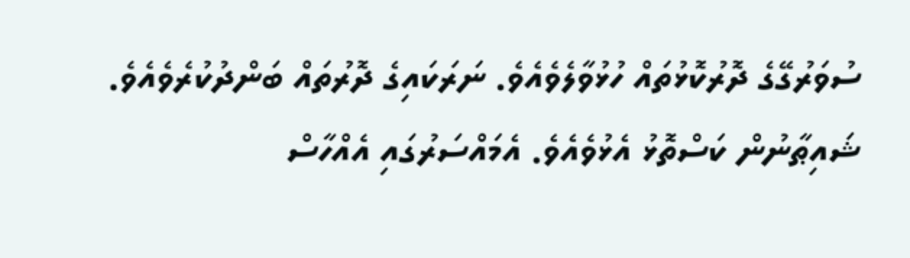ސުވަރުގޭގެ ދޮރުކޮޅުތައް ހުޅުވާލެވެއެވެ. ނަރަކައިގެ ދޮރުތައް ބަންދުކުރެވެއެވެ. ޝައިޠާނުން ކަސްތޮޅު އެޅުވެއެވެ. އެމައްސަރުގައި އެއްހާސް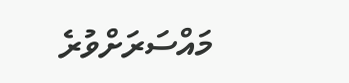މައްސަރަށްވުރެ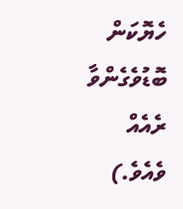ހެޔޮކަން ބޮޑުވެގެންވާ ރެއެއް ވެއެވެ.)